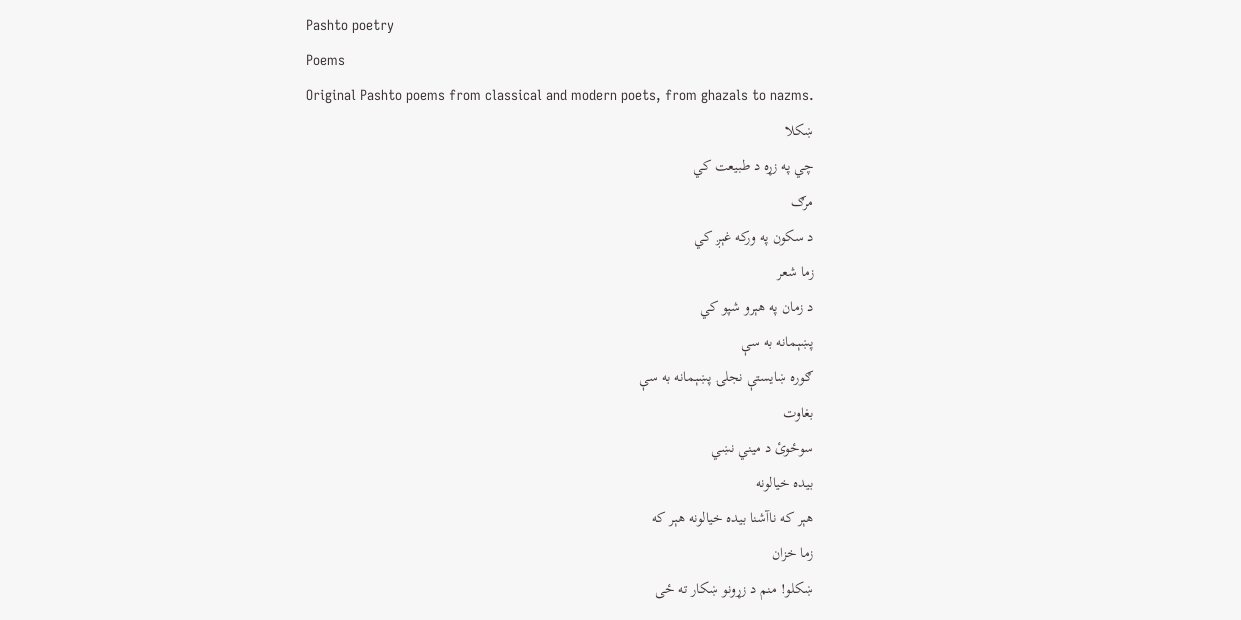Pashto poetry
Poems
Original Pashto poems from classical and modern poets, from ghazals to nazms.
ښکلا
چي په زړه د طبيعت کي
مرګ
د سکون په ورکه غېږ کي
زما شعر
د زمان په هېرو شپو کي
پښېمانه به سې
ګوره ښايستې نجلۍ پښېمانه به سې
بغاوت
سوځوئ د ميني نښي
بيده خيالونه
هېر که ناآشنا بيده خيالونه هېر که
زما خزان
ښکلو! منم د زړونو ښکار ته ځی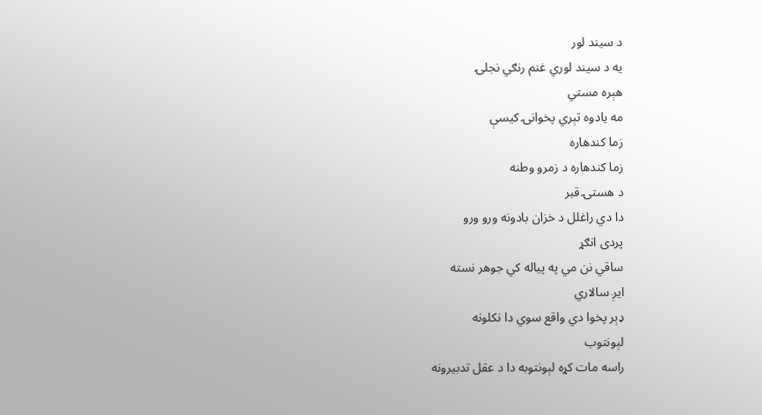د سيند لور
يه د سيند لوري غنم رنګي نجلۍ
هېره مستي
مه يادوه تېري پخوانۍ کيسې
زما کندهاره
زما کندهاره د زمرو وطنه
د هستۍ قبر
دا دي راغلل د خزان بادونه ورو ورو
پردی انګړ
ساقي نن مي په پياله کي جوهر نسته
ايږ سالاري
ډېر پخوا دي واقع سوي دا نکلونه
لېونتوب
راسه مات کړه لېونتوبه دا د عقل تدبيرونه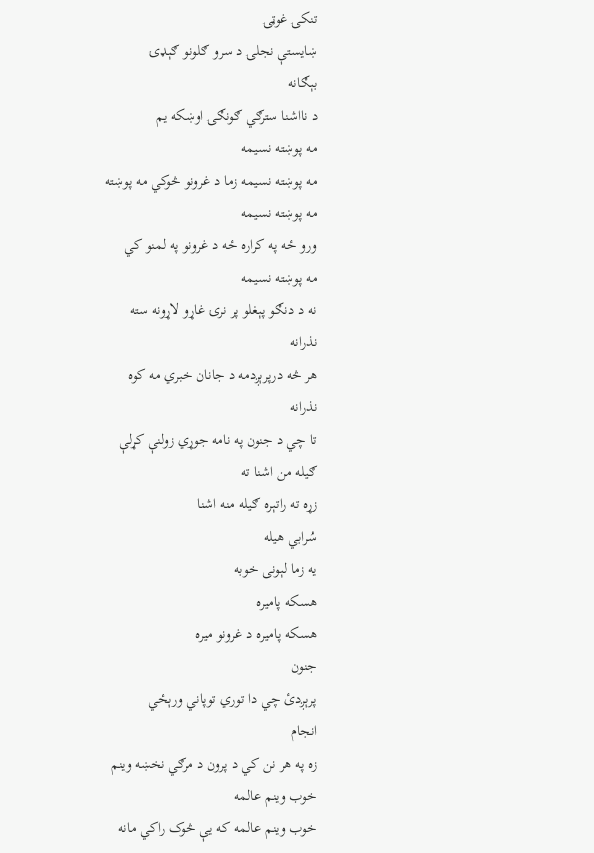تنکۍ غوټۍ
ښايستې نجلۍ د سرو ګلونو ګېډۍ
بېګانه
د نااشنا سترګي ګونګۍ اوښکه يم
مه پوښته نسيمه
مه پوښته نسيمه زما د غرونو څوکي مه پوښته
مه پوښته نسيمه
ورو ځه په کراره ځه د غرونو په لمنو کي
مه پوښته نسيمه
نه د دنګو پېغلو پر نرۍ غاړو لاړونه سته
نذرانه
هر څه درپرېږدمه د جانان خبري مه کوه
نذرانه
تا چي د جنون په نامه جوړي زولنې کړلې
ګيله من اشنا ته
زړه ته راتېره ګيله منه اشنا
سُرابي هيله
يه زما لېونی خوبه
هسکه پاميره
هسکه پاميره د غرونو ميره
جنون
پرېږدئ چي دا توري توپاني ورېځي
انجام
زه په هر نن کي د پرون د مرګي نخښه وينم
خوب وينم عالمه
خوب وينم عالمه که يې څوک راکي مانه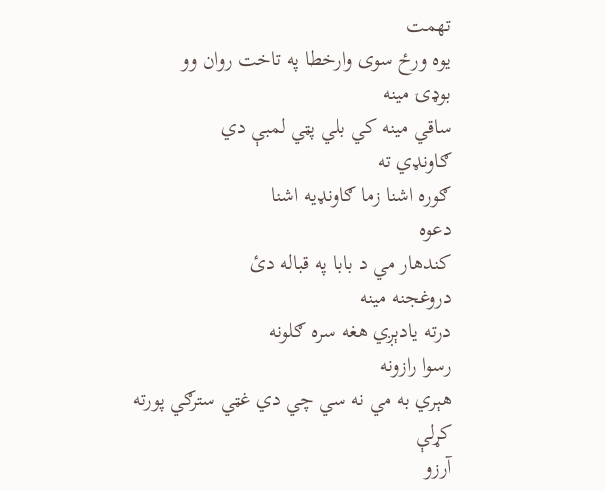تهمت
يوه ورځ سوی وارخطا په تاخت روان وو
بوډۍ مينه
ساقي مينه کي بلي پټي لمبې دي
ګاونډي ته
ګوره اشنا زما ګاونډيه اشنا
دعوه
کندهار مي د بابا په قباله دئ
دروغجنه مينه
درته يادېږي هغه سره ګلونه
رسوا رازونه
هېري به مي نه سي چي دي غټي سترګي پورته کړلې
آرزو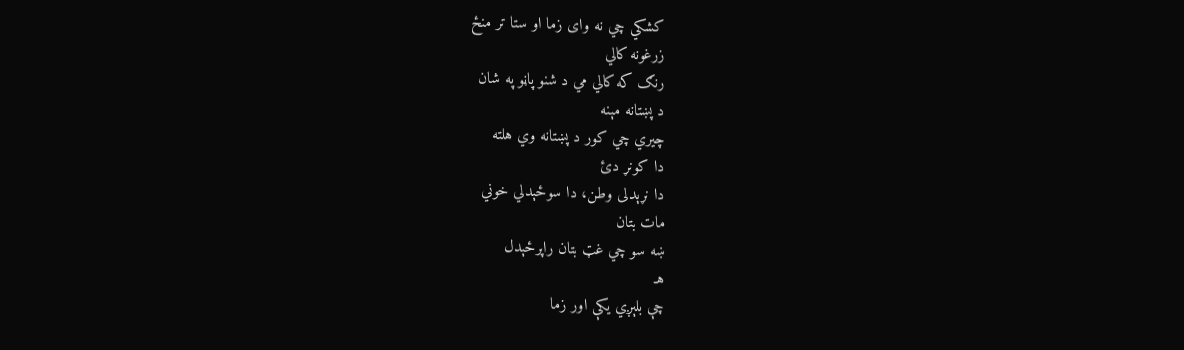کشکي چي نه وای زما او ستا تر منځ
زرغونه کالي
رنګ که کالي مي د شنو پاڼو په شان
د پښتانه مېنه
چيري چي کور د پښتانه وي هلته
دا کونړ دئ
دا نړېدلی وطن، دا سوځېدلي خوني
مات بتان
ښه سو چي غټ بتان راپرځېدل
هـ
چې بلېږي يکې اور زما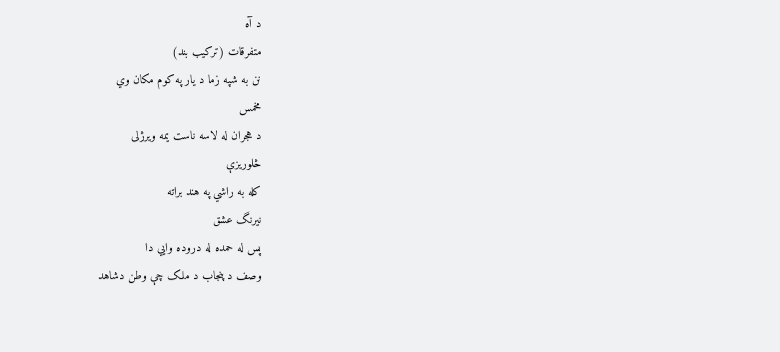د آه
متفرقات (ترکيب بند)
نن به شپه زما د يار په کوم مکان وي
مخمس
د هجران له لاسه ناست يمه ويرژلی
څلوريزې
کله به راشي په هند براته
نيرنگ عشق
پس له حمده له دروده وايي دا
وصف د پنجاب د ملک چې وطن دشاهد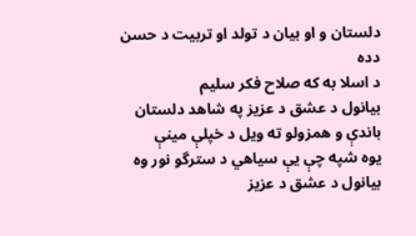دلستان و او بيان د تولد او تربيت د حسن دده
د اسلا به که صلاح فکر سليم
بيانول د عشق د عزيز په شاهد دلستان باندې و همزولو ته ويل د خپلې مينې
يوه شپه چې يې سياهي د سترگو نور وه
بيانول د عشق د عزيز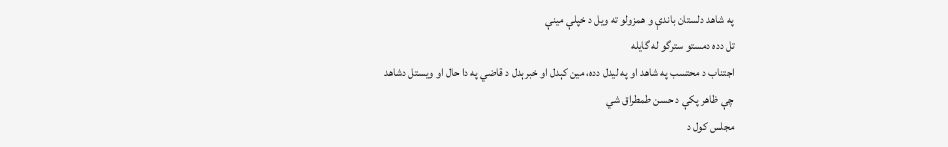په شاهد دلستان باندې و همزولو ته ويل د خپلې مينې
تل دده دمستو سترگو له گايله
اجتناب د محتسب په شاهد او په ليدل دده، مين کېدل او خبرېدل د قاضي په دا حال او ويستل دشاهد
چې ظاهر پکې د حسن طمطراق شي
مجلس کول د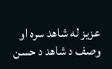عزيز له شاهد سره او وصف د شاهد د حسن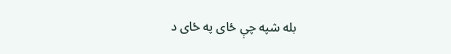بله شپه چې ځای په ځای د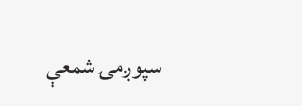سپوږمۍ شمعې